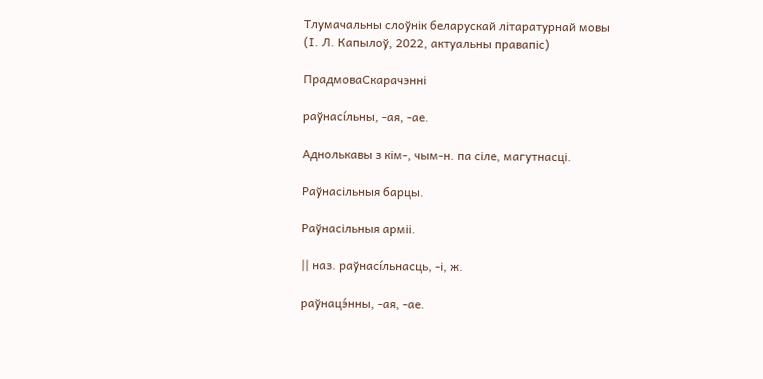Тлумачальны слоўнік беларускай літаратурнай мовы (І. Л. Капылоў, 2022, актуальны правапіс)

ПрадмоваСкарачэнні

раўнасі́льны, -ая, -ае.

Аднолькавы з кім-, чым-н. па сіле, магутнасці.

Раўнасільныя барцы.

Раўнасільныя арміі.

|| наз. раўнасі́льнасць, -і, ж.

раўнацэ́нны, -ая, -ае.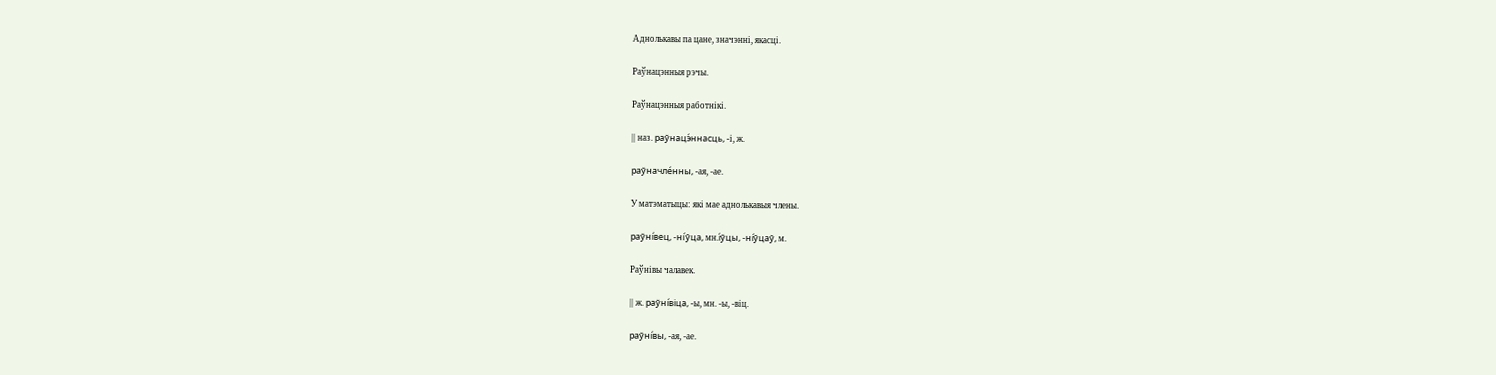Аднолькавы па цане, значэнні, якасці.

Раўнацэнныя рэчы.

Раўнацэнныя работнікі.

|| наз. раўнацэ́ннасць, -і, ж.

раўначле́нны, -ая, -ае.

У матэматыцы: які мае аднолькавыя члены.

раўні́вец, -ні́ўца, мн.і́ўцы, -ні́ўцаў, м.

Раўнівы чалавек.

|| ж. раўні́віца, -ы, мн. -ы, -віц.

раўні́вы, -ая, -ае.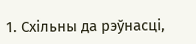1. Схільны да рэўнасці,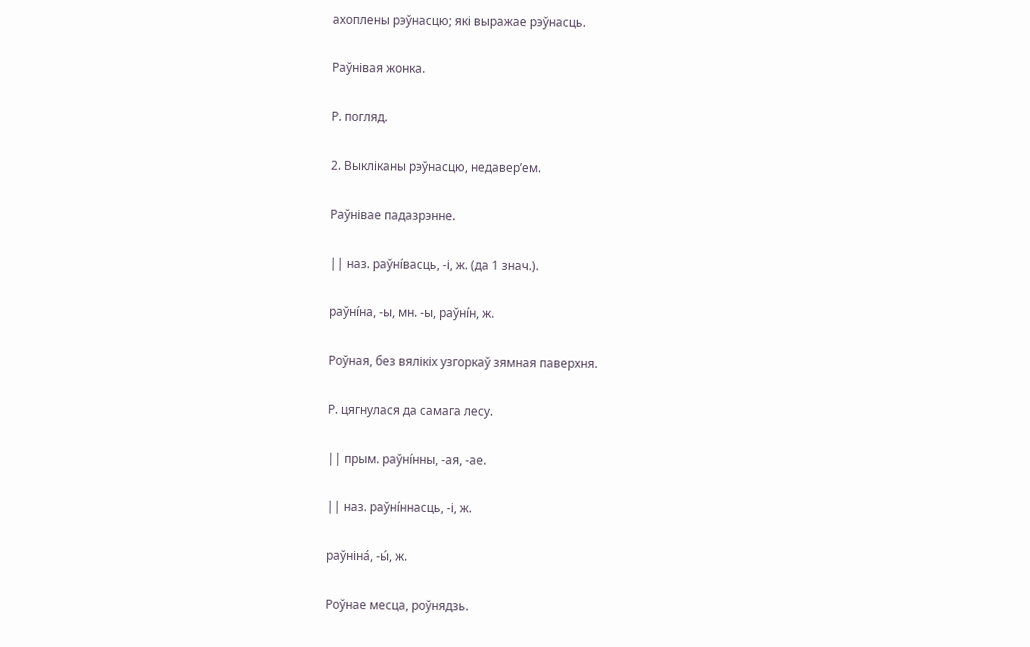ахоплены рэўнасцю; які выражае рэўнасць.

Раўнівая жонка.

Р. погляд.

2. Выкліканы рэўнасцю, недавер’ем.

Раўнівае падазрэнне.

|| наз. раўні́васць, -і, ж. (да 1 знач.).

раўні́на, -ы, мн. -ы, раўні́н, ж.

Роўная, без вялікіх узгоркаў зямная паверхня.

Р. цягнулася да самага лесу.

|| прым. раўні́нны, -ая, -ае.

|| наз. раўні́ннасць, -і, ж.

раўніна́, -ы́, ж.

Роўнае месца, роўнядзь.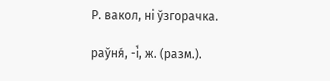Р. вакол, ні ўзгорачка.

раўня́, -і́, ж. (разм.).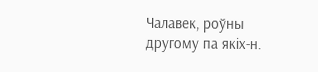Чалавек, роўны другому па якіх-н.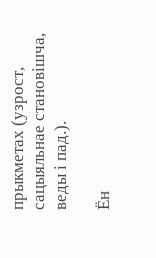прыкметах (узрост, сацыяльнае становішча, веды і пад.).

Ён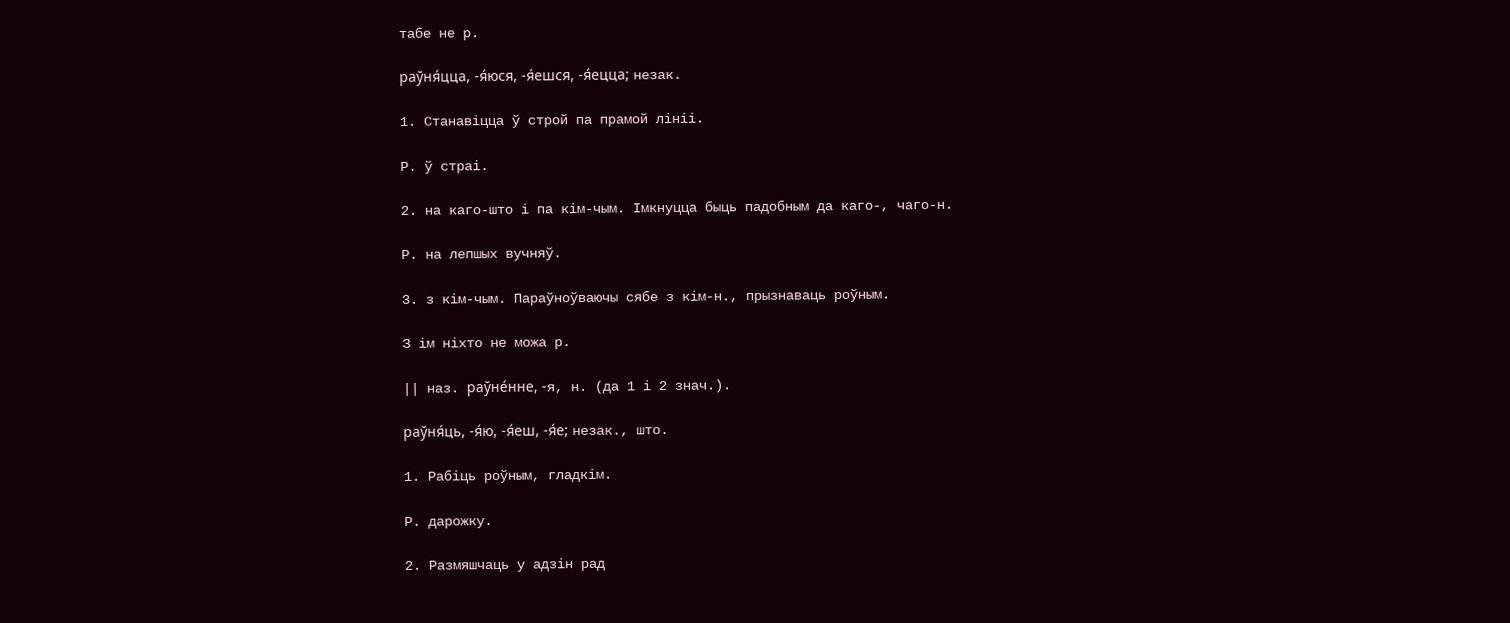табе не р.

раўня́цца, -я́юся, -я́ешся, -я́ецца; незак.

1. Станавіцца ў строй па прамой лініі.

Р. ў страі.

2. на каго-што і па кім-чым. Імкнуцца быць падобным да каго-, чаго-н.

Р. на лепшых вучняў.

3. з кім-чым. Параўноўваючы сябе з кім-н., прызнаваць роўным.

З ім ніхто не можа р.

|| наз. раўне́нне, -я, н. (да 1 і 2 знач.).

раўня́ць, -я́ю, -я́еш, -я́е; незак., што.

1. Рабіць роўным, гладкім.

Р. дарожку.

2. Размяшчаць у адзін рад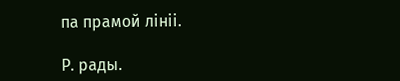па прамой лініі.

Р. рады.